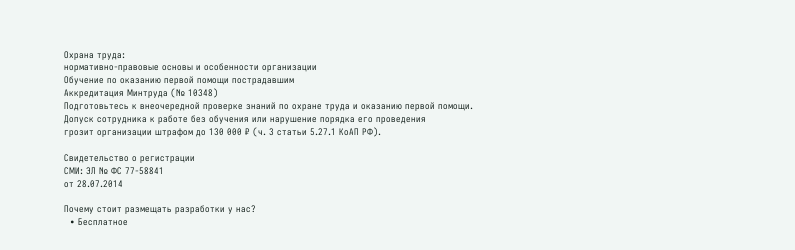Охрана труда:
нормативно-правовые основы и особенности организации
Обучение по оказанию первой помощи пострадавшим
Аккредитация Минтруда (№ 10348)
Подготовьтесь к внеочередной проверке знаний по охране труда и оказанию первой помощи.
Допуск сотрудника к работе без обучения или нарушение порядка его проведения
грозит организации штрафом до 130 000 ₽ (ч. 3 статьи 5.27.1 КоАП РФ).

Свидетельство о регистрации
СМИ: ЭЛ № ФС 77-58841
от 28.07.2014

Почему стоит размещать разработки у нас?
  • Бесплатное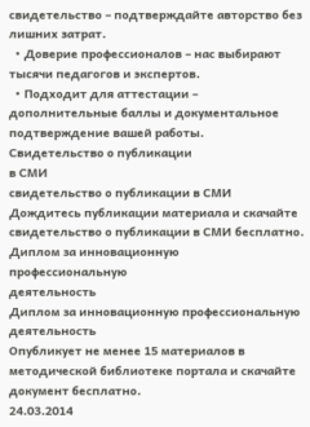свидетельство – подтверждайте авторство без лишних затрат.
  • Доверие профессионалов – нас выбирают тысячи педагогов и экспертов.
  • Подходит для аттестации – дополнительные баллы и документальное подтверждение вашей работы.
Свидетельство о публикации
в СМИ
свидетельство о публикации в СМИ
Дождитесь публикации материала и скачайте свидетельство о публикации в СМИ бесплатно.
Диплом за инновационную
профессиональную
деятельность
Диплом за инновационную профессиональную деятельность
Опубликует не менее 15 материалов в методической библиотеке портала и скачайте документ бесплатно.
24.03.2014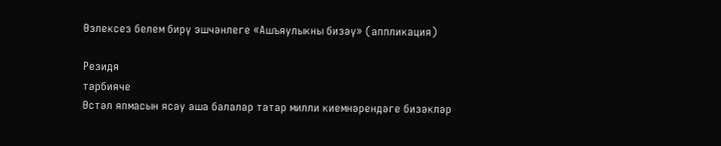Өзлексез белем бирү эшчәнлеге «Ашъяулыкны бизәү» (аппликация)

Резидя
тәрбияче
Өстәл япмасын ясау аша балалар татар милли киемнәрендәге бизәкләр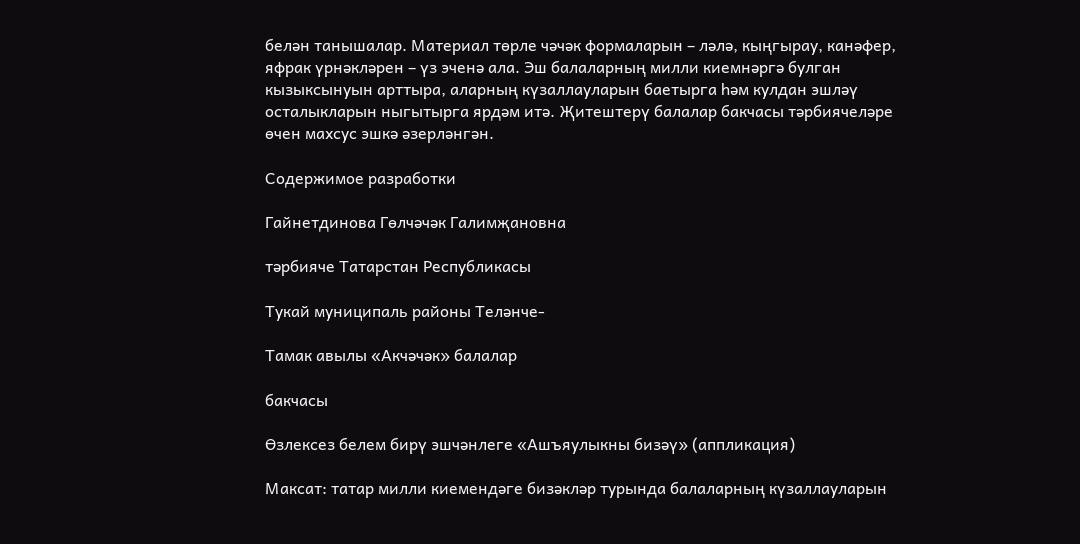белән танышалар. Материал төрле чәчәк формаларын – ләлә, кыңгырау, канәфер, яфрак үрнәкләрен – үз эченә ала. Эш балаларның милли киемнәргә булган кызыксынуын арттыра, аларның күзаллауларын баетырга һәм кулдан эшләү осталыкларын ныгытырга ярдәм итә. Җитештерү балалар бакчасы тәрбиячеләре өчен махсус эшкә әзерләнгән.

Содержимое разработки

Гайнетдинова Гөлчәчәк Галимҗановна

тәрбияче Татарстан Республикасы

Тукай муниципаль районы Теләнче-

Тамак авылы «Акчәчәк» балалар

бакчасы

Өзлексез белем бирү эшчәнлеге «Ашъяулыкны бизәү» (аппликация)

Максат: татар милли киемендәге бизәкләр турында балаларның күзаллауларын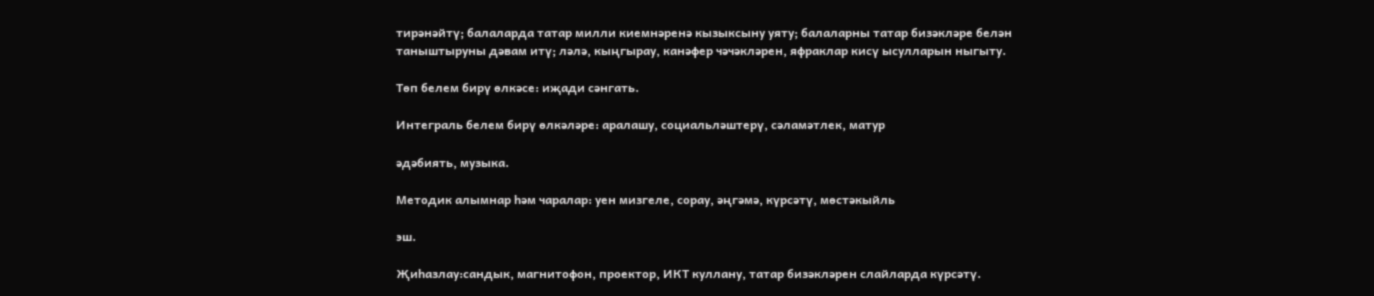тирәнәйтү; балаларда татар милли киемнәренә кызыксыну уяту; балаларны татар бизәкләре белән таныштыруны дәвам итү; ләлә, кыңгырау, канәфер чәчәкләрен, яфраклар кисү ысулларын ныгыту.

Төп белем бирү өлкәсе: иҗади сәнгать.

Интеграль белем бирү өлкәләре: аралашу, социальләштерү, сәламәтлек, матур

әдәбиять, музыка.

Методик алымнар һәм чаралар: уен мизгеле, сорау, әңгәмә, күрсәтү, мөстәкыйль

эш.

Җиһазлау:сандык, магнитофон, проектор, ИКТ куллану, татар бизәкләрен слайларда күрсәтү.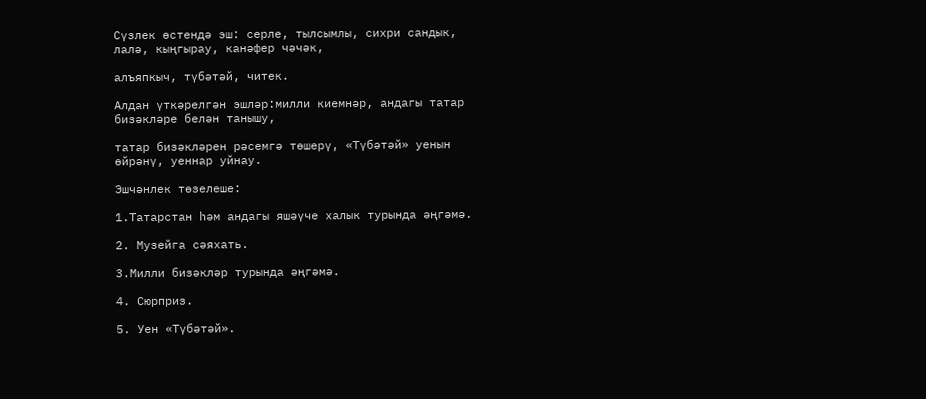Сүзлек өстендә эш: серле, тылсымлы, сихри сандык, лалә, кыңгырау, канәфер чәчәк,

алъяпкыч, түбәтәй, читек.

Алдан үткәрелгән эшләр:милли киемнәр, андагы татар бизәкләре белән танышу,

татар бизәкләрен рәсемгә төшерү, «Түбәтәй» уенын өйрәнү, уеннар уйнау.

Эшчәнлек төзелеше:

1.Татарстан һәм андагы яшәүче халык турында әңгәмә.

2. Музейга сәяхать.

3.Милли бизәкләр турында әңгәмә.

4. Сюрприз.

5. Уен «Түбәтәй».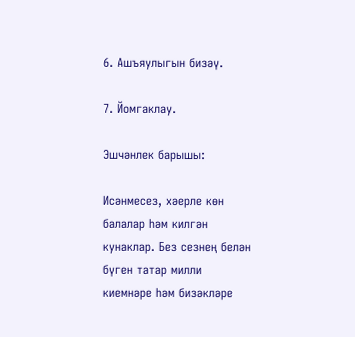6. Ашъяулыгын бизәү.

7. Йомгаклау.

Эшчәнлек барышы:

Исәнмесез, хәерле көн балалар һәм килгән кунаклар. Без сезнең белән бүген татар милли киемнәре һәм бизәкләре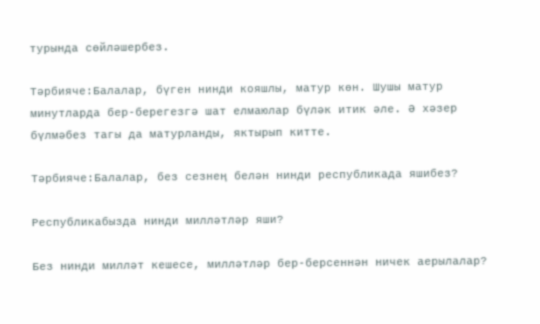турында сөйләшербез.

Тәрбияче:Балалар, бүген нинди кояшлы, матур көн. Шушы матур минутларда бер-берегезгә шат елмаюлар бүләк итик әле. Ә хәзер бүлмәбез тагы да матурланды, яктырып китте.

Тәрбияче:Балалар, без сезнең белән нинди республикада яшибез?

Республикабызда нинди милләтләр яши?

Без нинди милләт кешесе, милләтләр бер-берсеннән ничек аерылалар?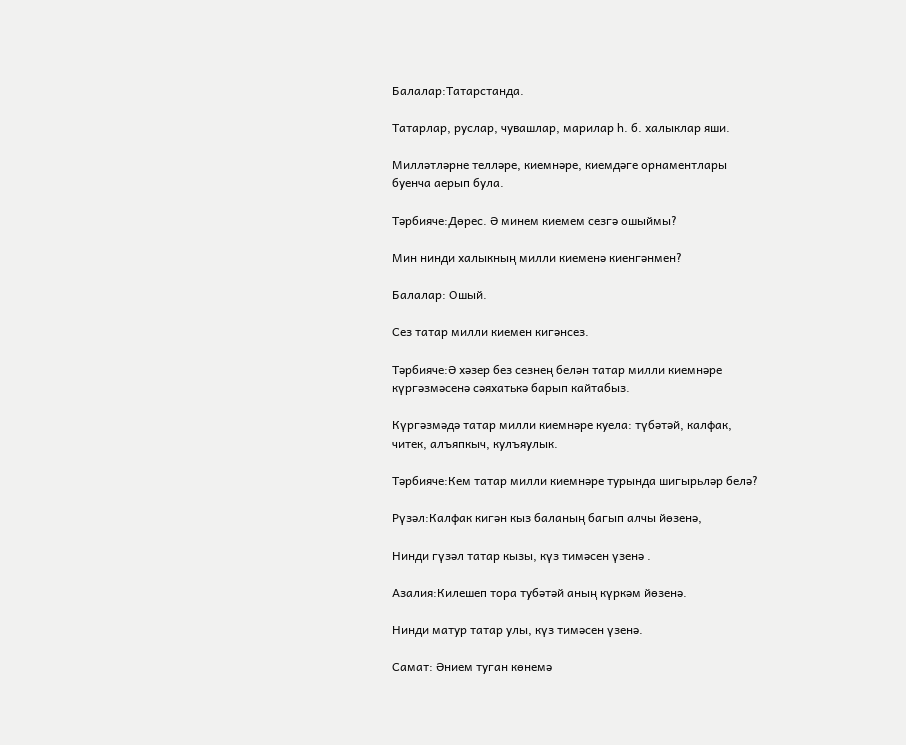Балалар:Татарстанда.

Татарлар, руслар, чувашлар, марилар һ. б. халыклар яши.

Милләтләрне телләре, киемнәре, киемдәге орнаментлары буенча аерып була.

Тәрбияче:Дөрес. Ә минем киемем сезгә ошыймы?

Мин нинди халыкның милли киеменә киенгәнмен?

Балалар: Ошый.

Сез татар милли киемен кигәнсез.

Тәрбияче:Ә хәзер без сезнең белән татар милли киемнәре күргәзмәсенә сәяхатькә барып кайтабыз.

Күргәзмәдә татар милли киемнәре куела: түбәтәй, калфак, читек, алъяпкыч, кулъяулык.

Тәрбияче:Кем татар милли киемнәре турында шигырьләр белә?

Рүзәл:Калфак кигән кыз баланың багып алчы йөзенә,

Нинди гүзәл татар кызы, күз тимәсен үзенә .

Азалия:Килешеп тора тубәтәй аның күркәм йөзенә.

Нинди матур татар улы, күз тимәсен үзенә.

Самат: Әнием туган көнемә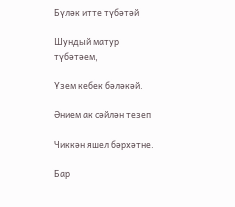Бүләк итте түбәтәй

Шундый матур түбәтәем,

Үзем кебек бәләкәй.

Әнием ак сәйлән тезеп

Чиккән яшел бәрхәтне.

Бар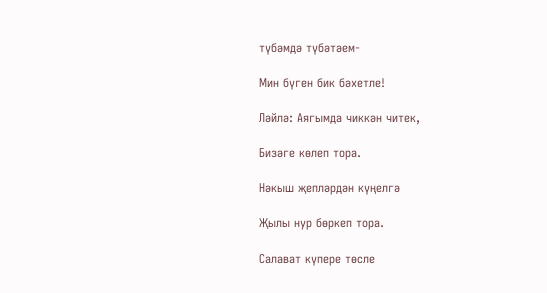түбәмдә түбәтәем-

Мин бүген бик бәхетле!

Ләйлә: Аягымда чиккән читек,

Бизәге көлеп тора.

Нәкыш җепләрдән күңелгә

Җылы нур бөркеп тора.

Салават күпере төсле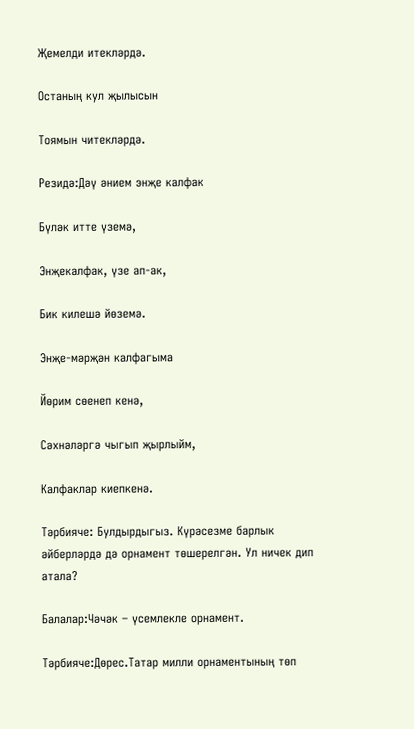Җемелди итекләрдә.

Останың кул җылысын

Тоямын читекләрдә.

Резидә:Дәү әнием энҗе калфак

Бүләк итте үземә,

Энҗекалфак, үзе ап-ак,

Бик килешә йөземә.

Энҗе-мәрҗән калфагыма

Йөрим сөенеп кенә,

Сәхнәләргә чыгып җырлыйм,

Калфаклар киепкенә.

Тәрбияче: Булдырдыгыз. Күрәсезме барлык әйберләрдә дә орнамент төшерелгән. Ул ничек дип атала?

Балалар:Чәчәк – үсемлекле орнамент.

Тәрбияче:Дөрес.Татар милли орнаментының төп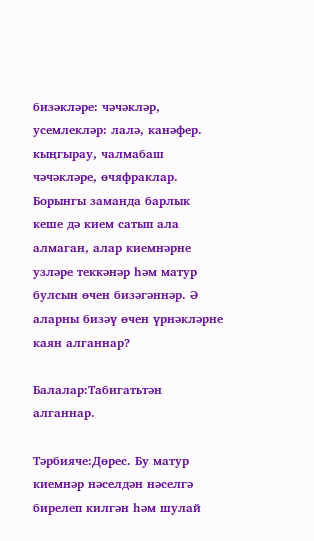бизәкләре: чәчәкләр, усемлекләр: лалә, канәфер. кыңгырау, чалмабаш чәчәкләре, өчяфраклар. Борынгы заманда барлык кеше дә кием сатып ала алмаган, алар киемнәрне узләре теккәнәр һәм матур булсын өчен бизәгәннәр. Ә аларны бизәү өчен үрнәкләрне каян алганнар?

Балалар:Табигатьтән алганнар.

Тәрбияче:Дөрес. Бу матур киемнәр нәселдән нәселгә бирелеп килгән һәм шулай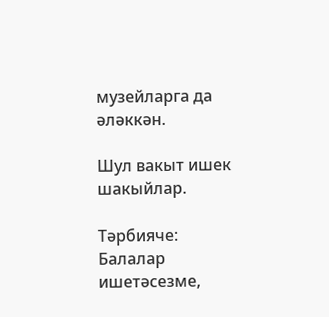музейларга да әләккән.

Шул вакыт ишек шакыйлар.

Тәрбияче: Балалар ишетәсезме,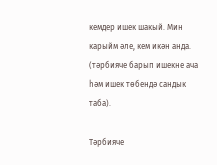кемдер ишек шакый. Мин карыйм әле, кем икән анда. (тәрбияче барып ишекне ача һәм ишек төбендә сандык таба).

Тәрбияче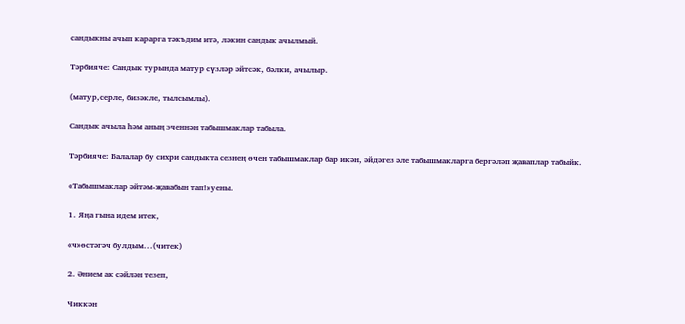сандыкны ачып карарга тәкъдим итә, ләкин сандык ачылмый.

Тәрбияче: Сандык турында матур сүзләр әйтсәк, бәлки, ачылыр.

(матур,серле, бизәкле, тылсымлы).

Сандык ачыла һәм аның эченнән табышмаклар табыла.

Тәрбияче: Балалар бу сихри сандыкта сезнең өчен табышмаклар бар икән, әйдәгез әле табышмакларга бергәләп җаваплар табыйк.

«Табышмаклар әйтәм-җавабын тап!»уены.

1. Яңа гына идем итек,

«ч»өстәгәч булдым...(читек)

2. Әнием ак сәйлән тезеп,

Чиккән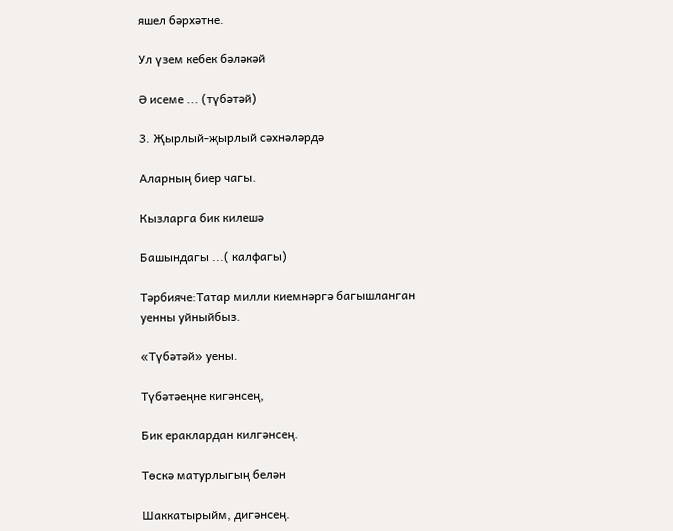яшел бәрхәтне.

Ул үзем кебек бәләкәй

Ә исеме ... (түбәтәй)

3. Җырлый-җырлый сәхнәләрдә

Аларның биер чагы.

Кызларга бик килешә

Башындагы ...( калфагы)

Тәрбияче:Татар милли киемнәргә багышланган уенны уйныйбыз.

«Түбәтәй» уены.

Түбәтәеңне кигәнсең,

Бик ераклардан килгәнсең.

Төскә матурлыгың белән

Шаккатырыйм, дигәнсең.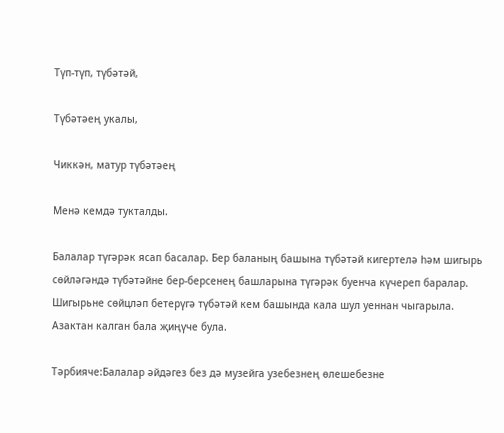Түп-түп, түбәтәй,

Түбәтәең укалы,

Чиккән, матур түбәтәең

Менә кемдә тукталды.

Балалар түгәрәк ясап басалар. Бер баланың башына түбәтәй кигертелә һәм шигырь сөйләгәндә түбәтәйне бер-берсенең башларына түгәрәк буенча күчереп баралар. Шигырьне сөйцләп бетерүгә түбәтәй кем башында кала шул уеннан чыгарыла. Азактан калган бала җиңүче була.

Тәрбияче:Балалар әйдәгез без дә музейга узебезнең өлешебезне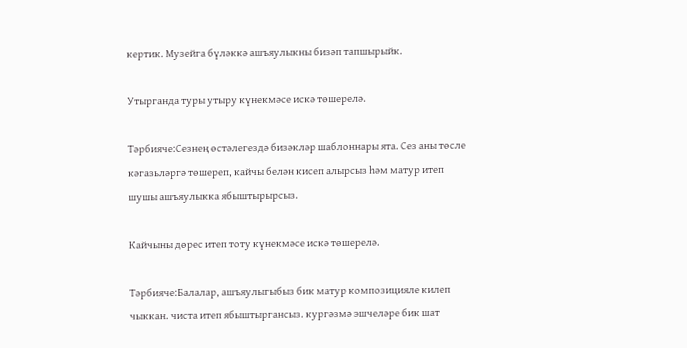кертик. Музейга бүләккә ашъяулыкны бизәп тапшырыйк.

Утырганда туры утыру күнекмәсе искә төшерелә.

Тәрбияче:Сезнең өстәлегездә бизәкләр шаблоннары ята. Сез аны төсле кәгазьләргә төшереп, кайчы белән кисеп алырсыз һәм матур итеп шушы ашъяулыкка ябыштырырсыз.

Кайчыны дөрес итеп тоту күнекмәсе искә төшерелә.

Тәрбияче:Балалар, ашъяулыгыбыз бик матур композицияле килеп чыккан. чиста итеп ябыштыргансыз. кургәзмә эшчеләре бик шат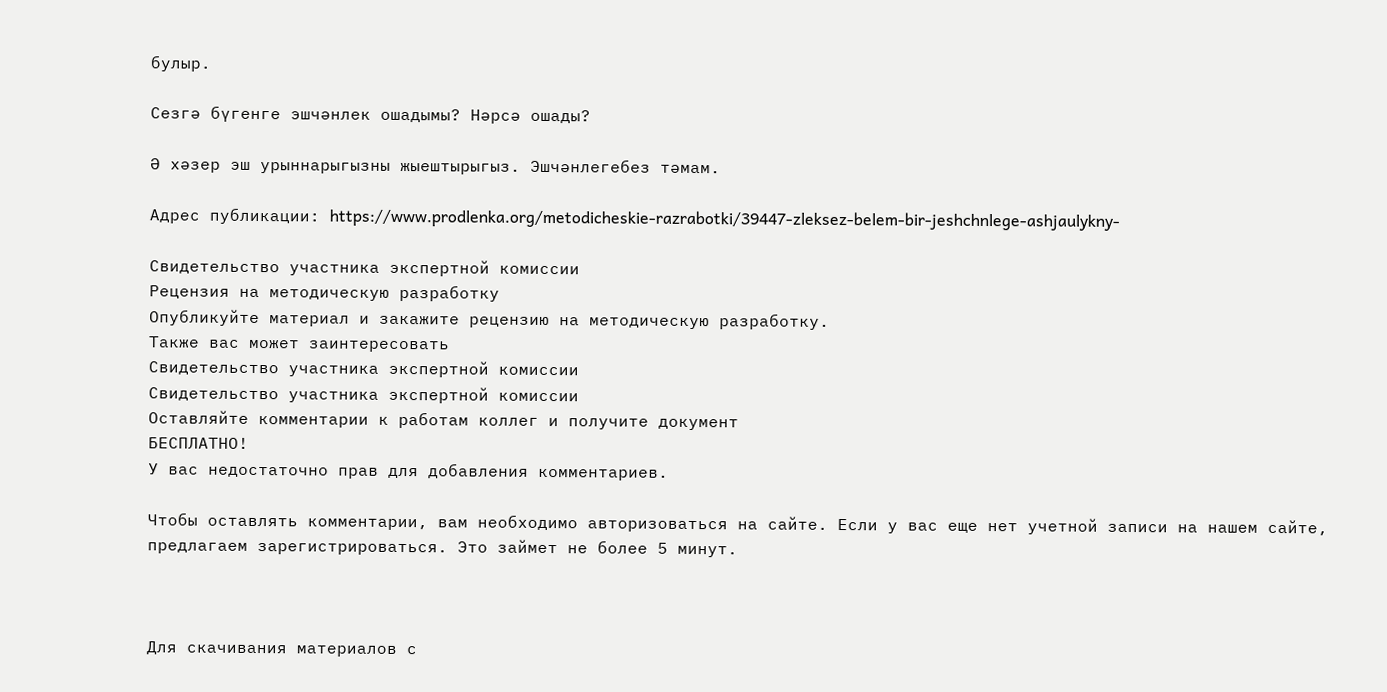булыр.

Сезгә бүгенге эшчәнлек ошадымы? Нәрсә ошады?

Ә хәзер эш урыннарыгызны жыештырыгыз. Эшчәнлегебез тәмам.

Адрес публикации: https://www.prodlenka.org/metodicheskie-razrabotki/39447-zleksez-belem-bir-jeshchnlege-ashjaulykny-

Свидетельство участника экспертной комиссии
Рецензия на методическую разработку
Опубликуйте материал и закажите рецензию на методическую разработку.
Также вас может заинтересовать
Свидетельство участника экспертной комиссии
Свидетельство участника экспертной комиссии
Оставляйте комментарии к работам коллег и получите документ
БЕСПЛАТНО!
У вас недостаточно прав для добавления комментариев.

Чтобы оставлять комментарии, вам необходимо авторизоваться на сайте. Если у вас еще нет учетной записи на нашем сайте, предлагаем зарегистрироваться. Это займет не более 5 минут.



Для скачивания материалов с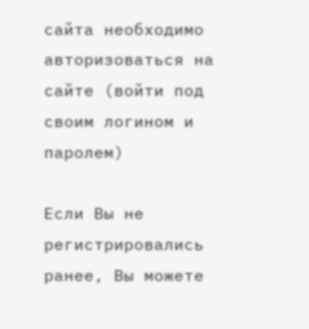сайта необходимо авторизоваться на сайте (войти под своим логином и паролем)

Если Вы не регистрировались ранее, Вы можете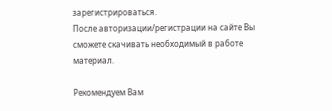зарегистрироваться.
После авторизации/регистрации на сайте Вы сможете скачивать необходимый в работе материал.

Рекомендуем Вам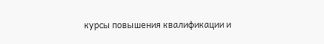курсы повышения квалификации и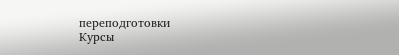переподготовки
Курсы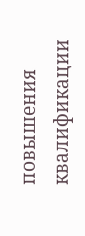повышения квалификации